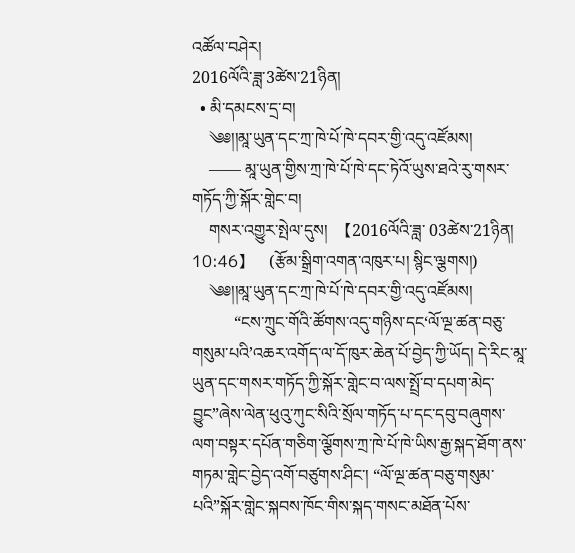འཚོལ་བཤེར།
2016ལོའི་ཟླ་3ཚེས་21ཉིན།
  • མི་དམངས་དྲ་བ།
    ༄༅།།མཱ་ཡུན་དང་ཀྲ་ཁེ་པོ་ཁེ་དབར་གྱི་འདུ་འཛོམས།
    —— མཱ་ཡུན་གྱིས་ཀྲ་ཁེ་པོ་ཁེ་དང་ཏེའོ་ཡུས་ཐའེ་རུ་གསར་གཏོད་ཀྱི་སྐོར་གླེང་བ།
    གསར་འགྱུར་སྤེལ་དུས།  【2016ལོའི་ཟླ་ 03ཚེས་21ཉིན། 10:46】   (རྩོམ་སྒྲིག་འགན་འཁུར་པ། སྙིང་ལྕགས།)
    ༄༅།།མཱ་ཡུན་དང་ཀྲ་ཁེ་པོ་ཁེ་དབར་གྱི་འདུ་འཛོམས།
          “ངས་ཀྲུང་གོའི་ཚོགས་འདུ་གཉིས་དང‘ལོ་ལྔ་ཚན་བཅུ་གསུམ་པའི’འཆར་འགོད་ལ་དོ་ཁུར་ཆེན་པོ་བྱེད་ཀྱི་ཡོད། དེ་རིང་མཱ་ཡུན་དང་གསར་གཏོད་ཀྱི་སྐོར་གླེང་བ་ལས་སྤྲོ་བ་དཔག་མེད་བྱུང”ཞེས་ལེན་ཕུའུ་ཀུང་སིའི་སྲོལ་གཏོད་པ་དང་དབུ་བཞུགས་ལག་བསྟར་དཔོན་གཅིག་ལྕོགས་ཀྲ་ཁེ་པོ་ཁེ་ཡིས་རྒྱ་སྐད་ཐོག་ནས་གཏམ་གླེང་བྱེད་འགོ་བཙུགས་ཤིང་། “ལོ་ལྔ་ཚན་བཅུ་གསུམ་པའི”སྐོར་གླེང་སྐབས་ཁོང་གིས་སྐད་གསང་མཐོན་པོས་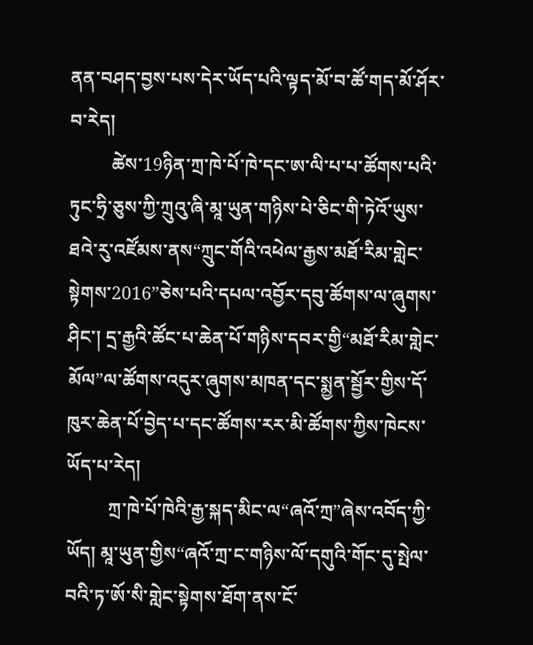ནན་བཤད་བྱས་པས་དེར་ཡོད་པའི་ལྟད་མོ་བ་ཚོ་གད་མོ་ཤོར་བ་རེད།
         ཚེས་19ཉིན་ཀྲ་ཁེ་པོ་ཁེ་དང་ཨ་ལི་པ་པ་ཚོགས་པའི་ཏུང་ཧྲི་ཅུས་ཀྱི་ཀྲུའུ་ཞི་མཱ་ཡུན་གཉིས་པེ་ཅིང་གི་ཏེའོ་ཡུས་ཐའེ་རུ་འཛོམས་ནས“ཀྲུང་གོའི་འཕེལ་རྒྱས་མཐོ་རིམ་གླེང་སྟེགས་2016”ཅེས་པའི་དཔལ་འབྱོར་དབུ་ཚོགས་ལ་ཞུགས་ཤིང་། དྲ་རྒྱའི་ཚོང་པ་ཆེན་པོ་གཉིས་དབར་གྱི“མཐོ་རིམ་གླེང་མོལ”ལ་ཚོགས་འདུར་ཞུགས་མཁན་དང་སྨྱན་སྦྱོར་གྱིས་དོ་ཁུར་ཆེན་པོ་བྱེད་པ་དང་ཚོགས་རར་མི་ཚོགས་ཀྱིས་ཁེངས་ཡོད་པ་རེད།
         ཀྲ་ཁེ་པོ་ཁེའི་རྒྱ་སྐད་མིང་ལ“ཞའོ་ཀྲ”ཞེས་འབོད་ཀྱི་ཡོད། མཱ་ཡུན་གྱིས“ཞའོ་ཀྲ་ང་གཉིས་ལོ་དགུའི་གོང་དུ་སྤེལ་བའི་ཏ་ཨོ་སི་གླེང་སྟེགས་ཐོག་ནས་ངོ་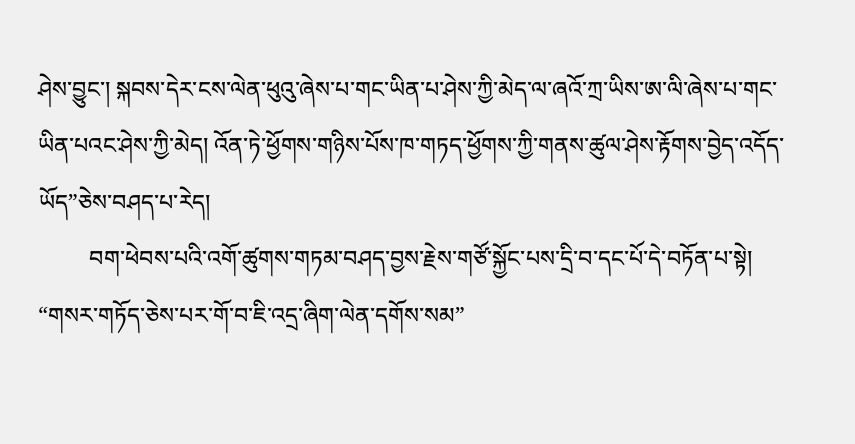ཤེས་བྱུང་། སྐབས་དེར་ངས་ལེན་ཕུའུ་ཞེས་པ་གང་ཡིན་པ་ཤེས་ཀྱི་མེད་ལ་ཞའོ་ཀྲ་ཡིས་ཨ་ལི་ཞེས་པ་གང་ཡིན་པའང་ཤེས་ཀྱི་མེད། འོན་ཏེ་ཕྱོགས་གཉིས་པོས་ཁ་གཏད་ཕྱོགས་ཀྱི་གནས་ཚུལ་ཤེས་རྟོགས་བྱེད་འདོད་ཡོད”ཅེས་བཤད་པ་རེད།
         བག་ཕེབས་པའི་འགོ་ཚུགས་གཏམ་བཤད་བྱས་རྗེས་གཙོ་སྐྱོང་པས་དྲི་བ་དང་པོ་དེ་བཏོན་པ་སྟེ། “གསར་གཏོད་ཅེས་པར་གོ་བ་ཇི་འདྲ་ཞིག་ལེན་དགོས་སམ”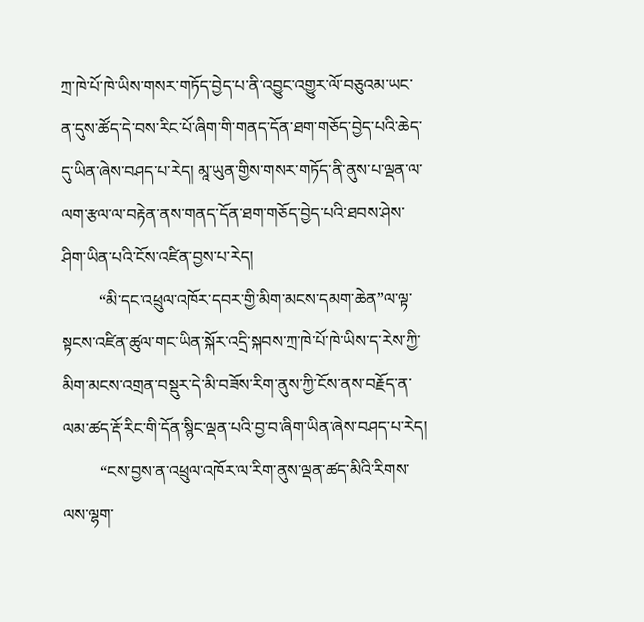ཀྲ་ཁེ་པོ་ཁེ་ཡིས་གསར་གཏོད་བྱེད་པ་ནི་འབྱུང་འགྱུར་ལོ་བཅུའམ་ཡང་ན་དུས་ཚོད་དེ་བས་རིང་པོ་ཞིག་གི་གནད་དོན་ཐག་གཅོད་བྱེད་པའི་ཆེད་དུ་ཡིན་ཞེས་བཤད་པ་རེད། མཱ་ཡུན་གྱིས་གསར་གཏོད་ནི་ནུས་པ་ལྡན་ལ་ལག་རྩལ་ལ་བརྟེན་ནས་གནད་དོན་ཐག་གཅོད་བྱེད་པའི་ཐབས་ཤེས་ཤིག་ཡིན་པའི་ངོས་འཛིན་བྱས་པ་རེད།
         “མི་དང་འཕྲུལ་འཁོར་དབར་གྱི་མིག་མངས་དམག་ཆེན”ལ་ལྟ་སྟངས་འཛིན་ཚུལ་གང་ཡིན་སྐོར་འདྲི་སྐབས་ཀྲ་ཁེ་པོ་ཁེ་ཡིས་ད་རེས་ཀྱི་མིག་མངས་འགྲན་བསྡུར་དེ་མི་བཟོས་རིག་ནུས་ཀྱི་ངོས་ནས་བརྗོད་ན་ལམ་ཚད་རྡོ་རིང་གི་དོན་སྙིང་ལྡན་པའི་བྱ་བ་ཞིག་ཡིན་ཞེས་བཤད་པ་རེད།
         “ངས་བྱས་ན་འཕྲུལ་འཁོར་ལ་རིག་ནུས་ལྡན་ཚད་མིའི་རིགས་ལས་ལྷག་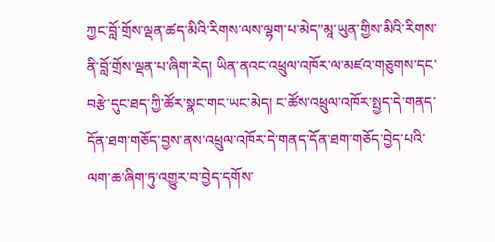ཀྱང་བློ་གྲོས་ལྡན་ཚད་མིའི་རིགས་ལས་ལྷག་པ་མེད”མཱ་ཡུན་གྱིས་མིའི་རིགས་ནི་བློ་གྲོས་ལྡན་པ་ཞིག་རེད། ཡིན་ནའང་འཕྲུལ་འཁོར་ལ་མཛའ་གཅུགས་དང་བརྩེ་དུང་ཐད་ཀྱི་ཚོར་སྣང་གང་ཡང་མེད། ང་ཚོས་འཕྲུལ་འཁོར་སྤྱད་དེ་གནད་དོན་ཐག་གཅོད་བྱས་ནས་འཕྲུལ་འཁོར་དེ་གནད་དོན་ཐག་གཅོད་བྱེད་པའི་ལག་ཆ་ཞིག་ཏུ་འགྱུར་བ་བྱེད་དགོས་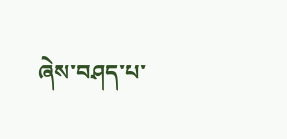ཞེས་བཤད་པ་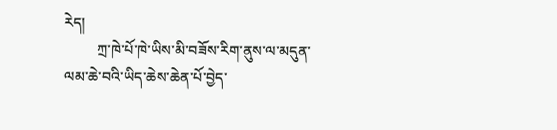རེད།
         ཀྲ་ཁེ་པོ་ཁེ་ཡིས་མི་བཟོས་རིག་ནུས་ལ་མདུན་ལམ་ཆེ་བའི་ཡིད་ཆེས་ཆེན་པོ་བྱེད་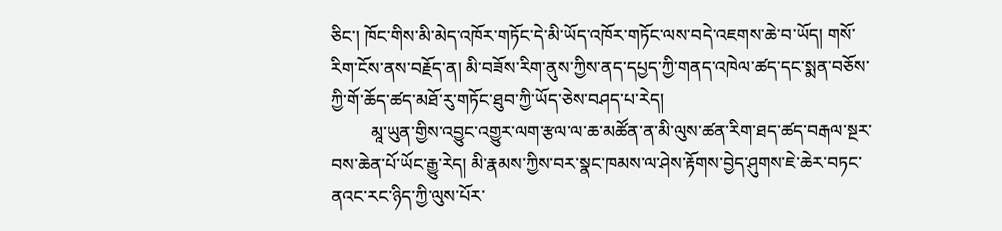ཅིང་། ཁོང་གིས་མི་མེད་འཁོར་གཏོང་དེ་མི་ཡོད་འཁོར་གཏོང་ལས་བདེ་འཇགས་ཆེ་བ་ཡོད། གསོ་རིག་ངོས་ནས་བརྗོད་ན། མི་བཟོས་རིག་ནུས་ཀྱིས་ནད་དཔྱད་ཀྱི་གནད་འཁེལ་ཚད་དང་སྨན་བཅོས་ཀྱི་གོ་ཆོད་ཚད་མཐོ་རུ་གཏོང་ཐུབ་ཀྱི་ཡོད་ཅེས་བཤད་པ་རེད།
         མཱ་ཡུན་གྱིས་འབྱུང་འགྱུར་ལག་རྩལ་ལ་ཆ་མཚོན་ན་མི་ལུས་ཚན་རིག་ཐད་ཚད་བརྒལ་སྔར་བས་ཆེན་པོ་ཡོང་རྒྱུ་རེད། མི་རྣམས་ཀྱིས་བར་སྣང་ཁམས་ལ་ཤེས་རྟོགས་བྱེད་ཤུགས་ཇེ་ཆེར་བཏང་ནའང་རང་ཉིད་ཀྱི་ལུས་པོར་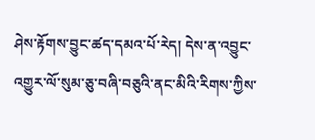ཤེས་རྟོགས་བྱུང་ཚད་དམའ་པོ་རེད། དེས་ན་འབྱུང་འགྱུར་ལོ་སུམ་ཅུ་བཞི་བཅུའི་ནང་མིའི་རིགས་ཀྱིས་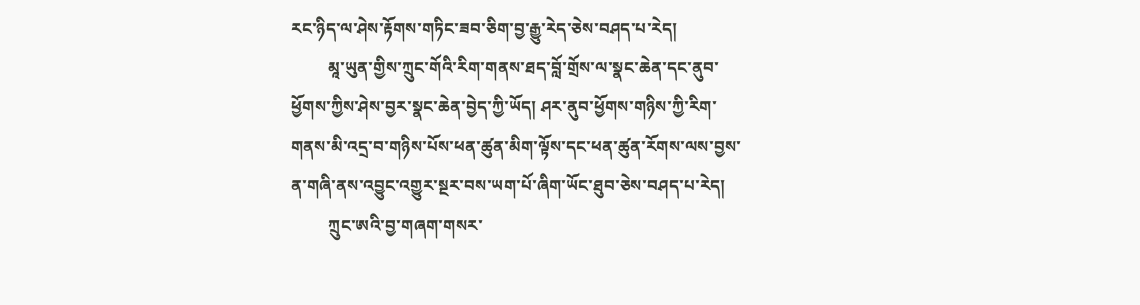རང་ཉིད་ལ་ཤེས་རྟོགས་གཏིང་ཟབ་ཅིག་བྱ་རྒྱུ་རེད་ཅེས་བཤད་པ་རེད།
         མཱ་ཡུན་གྱིས་ཀྲུང་གོའི་རིག་གནས་ཐད་བློ་གྲོས་ལ་སྣང་ཆེན་དང་ནུབ་ཕྱོགས་ཀྱིས་ཤེས་བྱར་སྣང་ཆེན་བྱེད་ཀྱི་ཡོད། ཤར་ནུབ་ཕྱོགས་གཉིས་ཀྱི་རིག་གནས་མི་འདྲ་བ་གཉིས་པོས་ཕན་ཚུན་མིག་ལྟོས་དང་ཕན་ཚུན་རོགས་ལས་བྱས་ན་གཞི་ནས་འབྱུང་འགྱུར་སྔར་བས་ཡག་པོ་ཞིག་ཡོང་ཐུབ་ཅེས་བཤད་པ་རེད།
         ཀྲུང་ཨའི་བྱ་གཞག་གསར་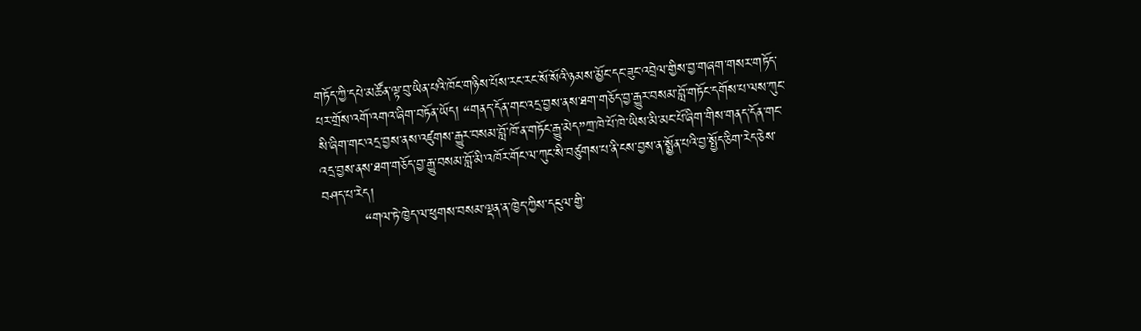གཏོད་ཀྱི་དཔེ་མཚོན་ལྟ་བུ་ཡིན་པའི་ཁོང་གཉིས་པོས་རང་རང་སོ་སོའི་ཉམས་མྱོང་དང་ཟུང་འབྲེལ་གྱིས་བྱ་གཞག་གསར་གཏོད་པར་གྲོས་འགོ་འགའ་ཞིག་བཏོན་ཡོད། “གནད་དོན་གང་འདྲ་བྱས་ནས་ཐག་གཅོད་བྱ་རྒྱུར་བསམ་བློ་གཏོང་དགོས་པ་ལས་ཀུང་སི་ཞིག་གང་འདྲ་བྱས་ནས་འཛུགས་རྒྱུར་བསམ་བློ་ཁོ་ན་གཏོང་རྒྱུ་མེད”ཀྲ་ཁེ་པོ་ཁེ་ཡིས་མི་མང་པོ་ཞིག་གིས་གནད་དོན་གང་འདྲ་བྱས་ནས་ཐག་གཅོད་བྱ་རྒྱུ་བསམ་བློ་མི་འཁོར་གོང་ལ་ཀུང་སི་བཙུགས་པ་ནི་ངས་བྱས་ན་སྨྱོན་པའི་བྱ་སྤྱོད་ཅིག་རེད་ཅེས་བཤད་པ་རེད།
         “གལ་ཏེ་ཁྱེད་ལ་ཕུགས་བསམ་ལྡན་ན་ཁྱེད་ཀྱིས་དངུལ་གྱི་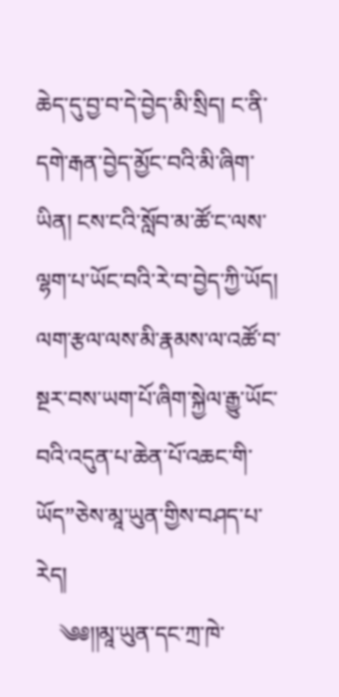ཆེད་དུ་བྱ་བ་དེ་བྱེད་མི་སྲིད། ང་ནི་དགེ་རྒན་བྱེད་མྱོང་བའི་མི་ཞིག་ཡིན། ངས་ངའི་སློབ་མ་ཚོ་ང་ལས་ལྷག་པ་ཡོང་བའི་རེ་བ་བྱེད་ཀྱི་ཡོད། ལག་རྩལ་ལས་མི་རྣམས་ལ་འཚོ་བ་སྔར་བས་ཡག་པོ་ཞིག་སྐྱེལ་རྒྱུ་ཡོང་བའི་འདུན་པ་ཆེན་པོ་འཆང་གི་ཡོད”ཅེས་མཱ་ཡུན་གྱིས་བཤད་པ་རེད།
    ༄༅།།མཱ་ཡུན་དང་ཀྲ་ཁེ་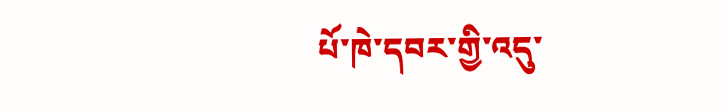པོ་ཁེ་དབར་གྱི་འདུ་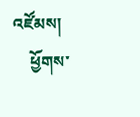འཛོམས།
    ཕྱོགས་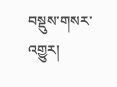བསྡུས་གསར་འགྱུར།